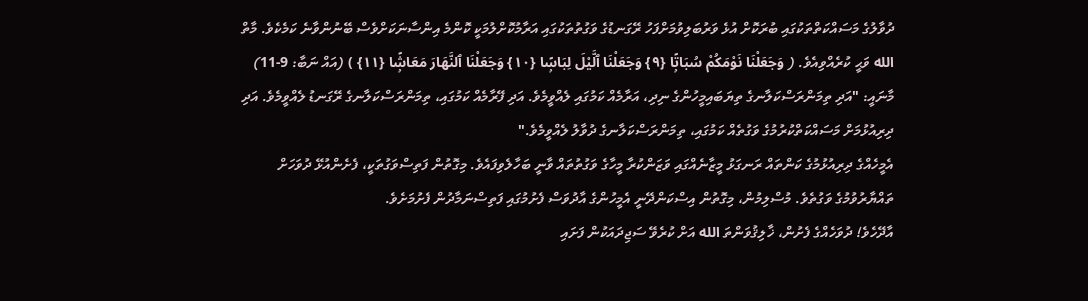ދުވާލުގެ މަސައްކަތްތަކުގައި ބުރަކޮށް އުޅެ ވަރުބަލިވުމަށްފަހު ރޭގަނޑުގެ ވަގުތުތަކުގައި އަރާމުކޮށްލުމަކީ ކޮންމެ އިންސާނަކަށްވެސް ބޭނުންވާނެ ކަމެކެވެ. މާތް الله ވަޙީ ކުރެއްވިއެވެ. ( وَجَعَلْنَا نَوْمَكُمْ سُبَاتًۭا {٩} وَجَعَلْنَا ٱلَّيْلَ لِبَاسًۭا {١٠} وَجَعَلْنَا ٱلنَّهَارَ مَعَاشًۭا {١١} ) (އައް ނަބާ: 9-11) މާނައީ: "އަދި ތިމަންރަސްކަލާނގެ ތިޔަބައިމީހުންގެ ނިދި، އަރާމެއް ކަމުގައި ލެއްވީމެވެ. އަދި ފޭރާމެއް ކަމުގައި، ތިމަންރަސްކަލާނގެ ރޭގަނޑު ލެއްވީމެވެ. އަދި ދިރިއުޅުމަށް މަސައްކަތްކުރުމުގެ ވަގުތެއް ކަމުގައި، ތިމަންރަސްކަލާނގެ ދުވާލު ލެއްވީމެވެ."
އެމީހެއްގެ ދިރިއުޅުމުގެ ކަންތައް ރަނގަޅު މީޒާނެއްގައި ވަޒަންކުރާ މީހާގެ ވަގުތުތައް ވާނީ ބަހާލެވިފައެވެ. މިގޮތުން ފަތިސްވަގުތަކީ، ފެށެންއުޅޭ ދުވަހަށް ތައްޔާރުވުމުގެ ވަގުތެވެ. މުސްލިމުން، މިގޮތުން އިސްކަންދޭނީ އެމީހުންގެ އާދުވަސް ފެށުމުގައި ފަތިސްނަމާދުން ފެށުމަށެވެ.
އާދޭހެވެ! ދުވަހެއްގެ ފެށުން، ޚާލިޤުވަންތަ الله އަށް ކުރެވޭ ސަޖިދައަކުން ފަށައި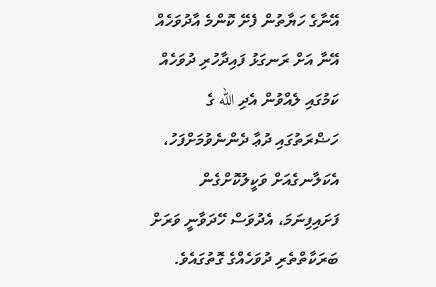އޭނާގެ ހަޔާތުން ފެށޭ ކޮންމެ އާދުވަހެއް އޭނާ އަށް ރަނގަޅު ފައިދާހުރި ދުވަހެއް ކަމުގައި ލެއްވުން އެދި الله ގެ ހަޟްރަތުގައި ދުޢާ ދެންނެވުމަށްފަހު، އެކަލާނގެއަށް ވަކީލުކޮށްގެން ފަށައިފިނަމަ، އެދުވަސް ހޭދަވާނީ ވަރަށް ބަރަކާތްތެރި ދުވަހެއްގެ ގޮތުގައެވެ.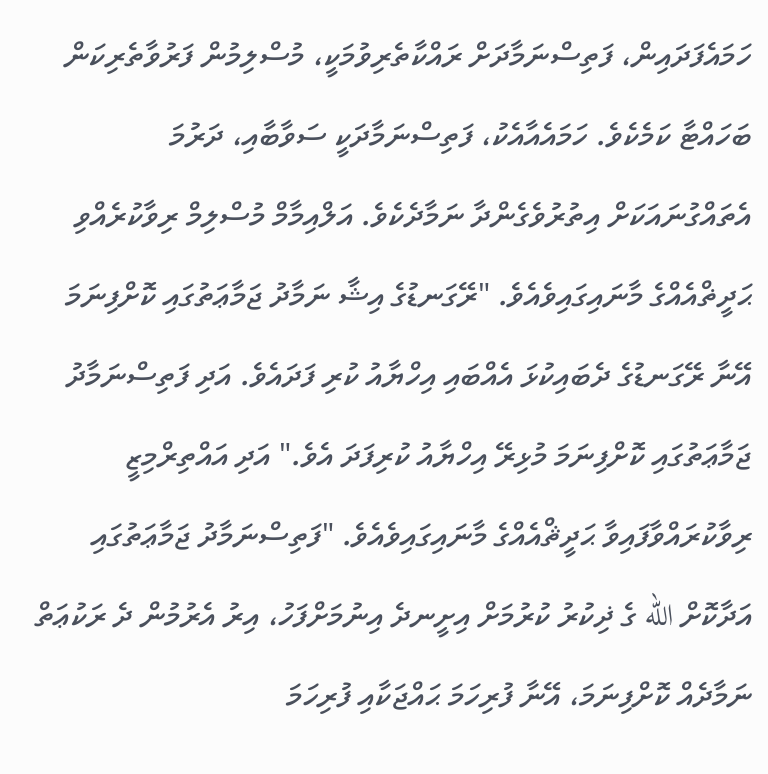ހަމައެފަދައިން، ފަތިސްނަމާދަށް ރައްކާތެރިވުމަކީ، މުސްލިމުން ފަރުވާތެރިކަން ބަހައްޓާ ކަމެކެވެ. ހަމައެއާއެކު، ފަތިސްނަމާދަކީ ސަވާބާއި، ދަރުމަ އެތައްގުނައަކަށް އިތުރުވެގެންދާ ނަމާދެކެވެ. އަލްއިމާމް މުސްލިމް ރިވާކުރެއްވި ޙަދީޡްއެއްގެ މާނައިގައިވެއެވެ. "ރޭގަނޑުގެ އިޝާ ނަމާދު ޖަމާޢަތުގައި ކޮށްފިނަމަ އޭނާ ރޭގަނޑުގެ ދެބައިކުޅަ އެއްބައި އިހްޔާއު ކުރި ފަދައެވެ. އަދި ފަތިސްނަމާދު ޖަމާޢަތުގައި ކޮށްފިނަމަ މުޅިރޭ އިހްޔާއު ކުރިފަދަ އެވެ." އަދި އައްތިރްމިޒީ ރިވާކުރައްވާފައިވާ ޙަދީޘްއެއްގެ މާނައިގައިވެއެވެ. "ފަތިސްނަމާދު ޖަމާޢަތުގައި އަދާކޮށް الله ގެ ޛިކުރު ކުރުމަށް އިށީނދެ އިނުމަށްފަހު، އިރު އެރުމުން ދެ ރަކުޢަތް ނަމާދެއް ކޮށްފިނަމަ، އޭނާ ފުރިހަމަ ޙައްޖަކާއި ފުރިހަމަ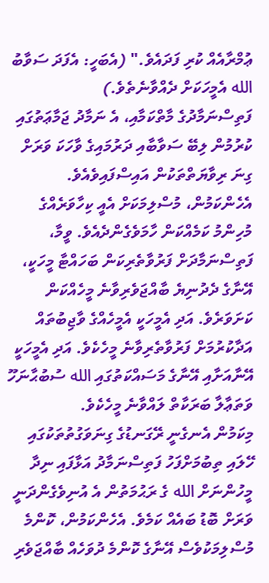ޢުމްރާއެއް ކުރި ފަދައެވެ." (އެބަހީ: އެފަދަ ސަވާބު الله އެމީހަކަށް ދެއްވާނެތެވެ.)
ފަތިސްނަމާދުގެ މާތްކަމާއި، އެ ނަމާދު ޖަމާޢަތުގައި ކުރުމުން ލިބޭ ސަވާބާއި ދަރުމައިގެ ވާހަކަ ވަރަށް ގިނަ ރިވާޔަތްތަކުން އައިސްފައިވެއެވެ. އެހެންކަމުން، މުސްލިމަކަށް އެއީ ކިހާވަރެއްގެ މުހިންމު ކަމެއްކަން ހާމަވެގެންދެއެވެ. ވީމާ، ފަތިސްނަމާދަށް ފަރުވާތެރިކަން ބަހައްޓާ މީހަކީ، އޭނާގެ ދެދުނިޔެ ބާއްޖަވެރިވާނެ މީހެއްކަން ކަށަވަރެވެ. އަދި އެމީހަކީ އެމީހެއްގެ ވާޖިބުތައް އަދާކުރުމަށް ފަރުވާތެރިވާނެ މީހެކެވެ. އަދި އެމީހަކީ އޭނާއަށާއި އޭނާގެ މަސައްކަތުގައި الله ސުބުޙާނަހޫ ވަތަޢާލާ ބަރަކާތް ލައްވާނެ މީހެކެވެ.
މިކަމުން އެނގެނީ ރޭގަނޑުގެ ގިނަވަގުތުތަކުގައި ހޭލައި ތިބުމަށްފަހު ފަތިސްނަމާދު އަޅާފައި ނިދާ މީހުންނަށް الله ގެ ރަޙުމަތުން އެ އުނިވެގެންދަނީ ވަރަށް ބޮޑު ބައެއް ކަމެވެ. އެހެންކަމުން، ކޮންމެ މުސްލިމަކުވެސް އޭނާގެ ކޮންމެ ދުވަހެއް ބާއްޖަވެރި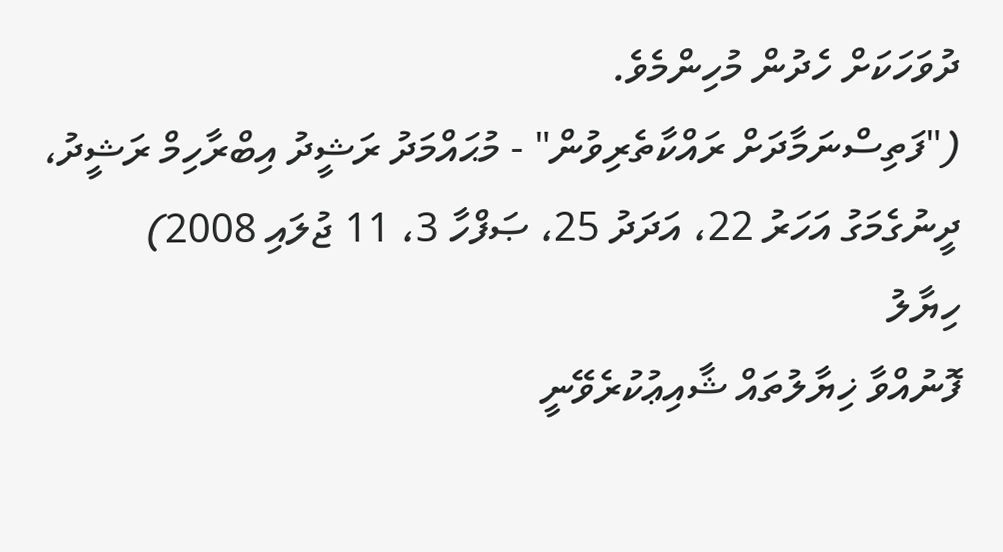ދުވަހަކަށް ހެދުން މުހިންމެވެ.
("ފަތިސްނަމާދަށް ރައްކާތެރިވުން" - މުޙައްމަދު ރަޝީދު އިބްރާހިމް ރަޝީދު، ދީނުގެމަގު އަހަރު 22، އަދަދު 25، ޞަފްހާ 3، 11 ޖުލައި 2008)
ހިޔާލު
ފޮނުއްވާ ޚިޔާލުތައް ޝާއިޢުކުރެވޭނީ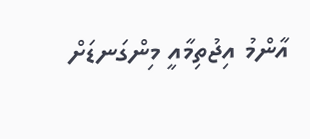އާންމު އިޖުތިމާއީ މިންގަނޑަށް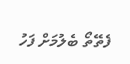ފެތޭތޯ ބެލުމަށް ފަހު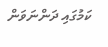ކަމުގައި ދަންނަވަން